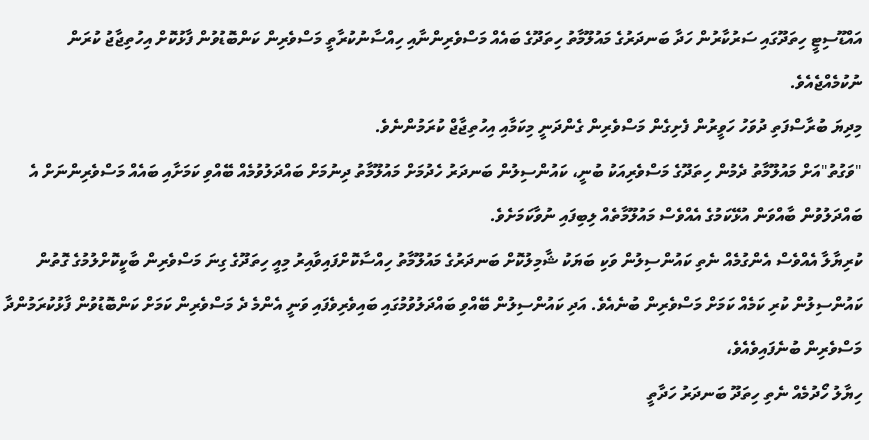އައްޑޫސިޓީ ހިތަދޫގައި ސަރުކާރުން ހަދާ ބަނދަރުގެ މައުލޫމާތު ހިތަދޫގެ ބައެއް މަސްވެރިންނާއި ހިއްސާނުކުރާތީ މަސްވެރިން ކަންބޮޑުވުން ފާޅުކޮށް އިހުތިޖާޖު ކުރަން ނުކުމެއްޖެއެވެ.
މިދިޔަ ބުރާސްފަތި ދުވަހު ހަވީރުން ފެށިގެން މަސްވެރިން ގެންދަނީ މިކަމާއި އިހުތިޖާޖް ކުރަމުންނެވެ.
"ވަގުތު"އަށް މައުލޫމާތު ދެމުން ހިތަދޫގެ މަސްވެރިއަކު ބުނީ، ކައުންސިލުން ބަނދަރު ހެދުމަށް މައުލޫމާތު ދިނުމަށް ބައްދަލުވުމެއް ބޭއްވި ކަމަށާއި ބައެއް މަސްވެރިންނަށް އެ ބައްދަލުވުން ބާއްވަން އުޅޭކަމުގެ އެއްވެސް މައުލޫމާތެއް ލިބިފައި ނުވާކަމަށެވެ.
ކުރިޔާލާ އެއްވެސް އެންގުމެއް ނެތި ކައުންސިލުން ވަކި ބަޔަކު ޝާމިލުކޮށް ބަނދަރުގެ މައުލޫމާތު ހިއްސާކޮށްފައިވާއިރު މިއީ ހިތަދޫގެ ގިނަ މަސްވެރިން ބާކީކޮށްލުމުގެ ގޮތުން ކައުންސިލުން ކުރި ކަމެއް ކަމަށް މަސްވެރިން ބުނެއެވެ. އަދި ކައުންސިލުން ބޭއްވި ބައްދަލުވުމުގައި ބައިވެރިވެފައި ވަނީ އެންމެ ދެ މަސްވެރިން ކަމަށް ކަންބޮޑުވުން ފާޅުކުރަމުންދާ މަސްވެރިން ބުނެފައިވެއެވެ،
ހިޔާލު ހޯދުމެއް ނެތި ހިތަދޫ ބަނދަރު ހަދާތީ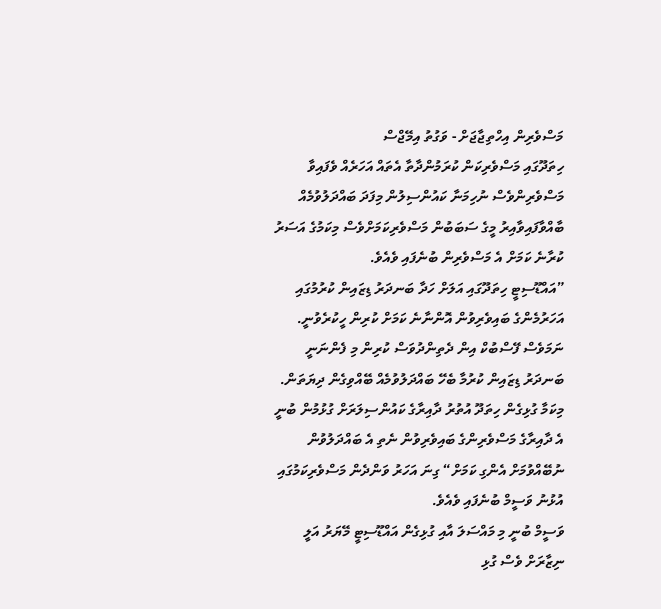މަސްވެރިން އިހްތިޖާޖަށް - ވަގުތު އިމޭޖްސް
ހިތަދޫގައި މަސްވެރިކަން ކުރަމުންދާތާ އެތައް އަހަރެއް ވެފައިވާ މަސްވެރިންވެސް ނުހިމަނާ ކައުންސިލުން މިފަދަ ބައްދަލުވުމެއް ބާއްވާފައިވާއިރު މީގެ ސަބަބުން މަސްވެރިކަމަށްވެސް މިކަމުގެ އަސަރު ކުރާނެ ކަމަށް އެ މަސްވެރިން ބުނެފައި ވެއެވެ.
”އައްޑޫސިޓީ ހިތަދޫގައި އަލަށް ހަދާ ބަނދަރު ޑިޒައިން ކުރުމުގައި އަހަރުމެންގެ ބައިވެރިވުން އޮންނާނެ ކަމަށް ކުރިން ހީކުރެވުނީ. ނަމަވެސް ފޭސްބުކް އިން ދެތިންދުވަސް ކުރިން މި ފެންނަނީ ބަނދަރު ޑިޒައިން ކުރުމާ ބެހޭ ބައްދަލުވުމެއް ބޭއްވިގެން ދިޔަތަން. މިކަމާ ގުޅިގެން ހިތަދޫ އުތުރު ދާއިރާގެ ކައުންސިލަރަށް ގުޅުމުން ބުނީ އެ ދާއިރާގެ މަސްވެރިންގެ ބައިވެރިވުން ނެތި އެ ބައްދަލުވުން ނުބޭއްވުމަށް އެންގި ކަމަށް“ ގިނަ އަހަރު ވަންދެން މަސްވެރިކަމުގައި އުޅުނު ވަސީމް ބުނެފައި ވެއެވެ.
ވަސީމް ބުނީ މި މައްސަލަ އާއި ގުޅިގެން އައްޑޫސިޓީ މޭޔަރު އަލީ ނިޒާރަށް ވެސް ގުޅި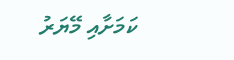ކަމަށާއި މޭޔަރު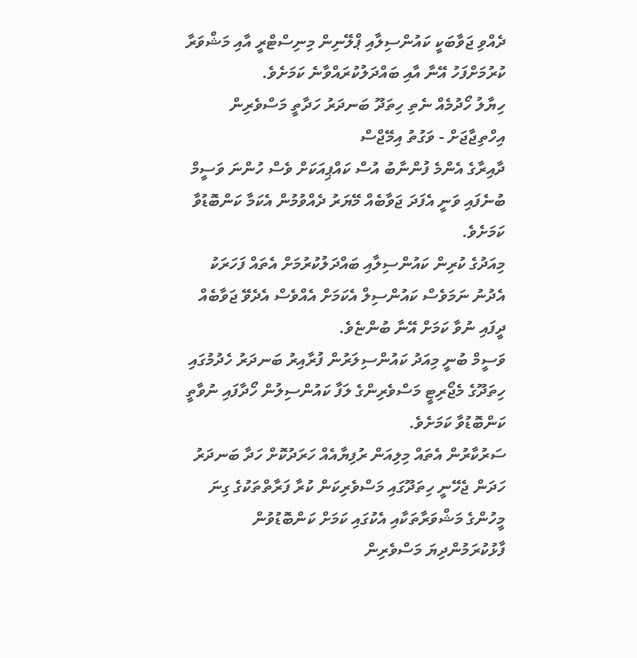ދެއްވި ޖަވާބަކީ ކައުންސިލާއި ޕްލޭނިން މިނިސްޓްރީ އާއި މަޝްވަރާ ކުރުމަށްފަހު އޭނާ އާއި ބައްދަލުކުރައްވާނެ ކަމަށެވެ.
ހިޔާލު ހޯދުމެއް ނެތި ހިތަދޫ ބަނދަރު ހަދާތީ މަސްވެރިން އިހްތިޖާޖަށް - ވަގުތު އިމޭޖްސް
ދާއިރާގެ އެންމެ ފުންނާބު އުސް ކައްޕިއަކަށް ވެސް ހުންނަ ވަސީމް ބުނެފައި ވަނީ އެފަދަ ޖަވާބެއް މޭޔަރު ދެއްވުމުން އެކަމާ ކަންބޮޑުވާ ކަމަށެވެ.
މިއަދުގެ ކުރިން ކައުންސިލާއި ބައްދަލުކުރުމަށް އެތައް ފަހަރަކު އެދުނު ނަމަވެސް ކައުންސިލް އެކަމަށް އެއްވެސް އެދެވޭ ޖަވާބެއް ދީފައި ނުވާ ކަމަށް އޭނާ ބުންޏެވެ.
ވަސީމް ބުނީ މިއަދު ކައުންސިލަރުން ފުރާއިރު ބަނދަރު ހެދުމުގައި ހިތަދޫގެ މެޖޯރިޓީ މަސްވެރިންގެ ލަފާ ކައުންސިލުން ހޯދާފައި ނުވާތީ ކަންބޮޑުވާ ކަމަށެވެ.
ސަރުކާރުން އެތައް މިލިއަން ރުފިޔާއެއް ހަރަދުކޮށް ހަދާ ބަނދަރު ހަދަން ޖެހޭނީ ހިތަދޫގައި މަސްވެރިކަން ކުރާ ފަރާތްތަކުގެ ގިނަ މީހުންގެ މަޝްވަރާތަކާއި އެކުގައި ކަމަށް ކަންބޮޑުވުން ފާޅުކުރަމުންދިޔަ މަސްވެރިން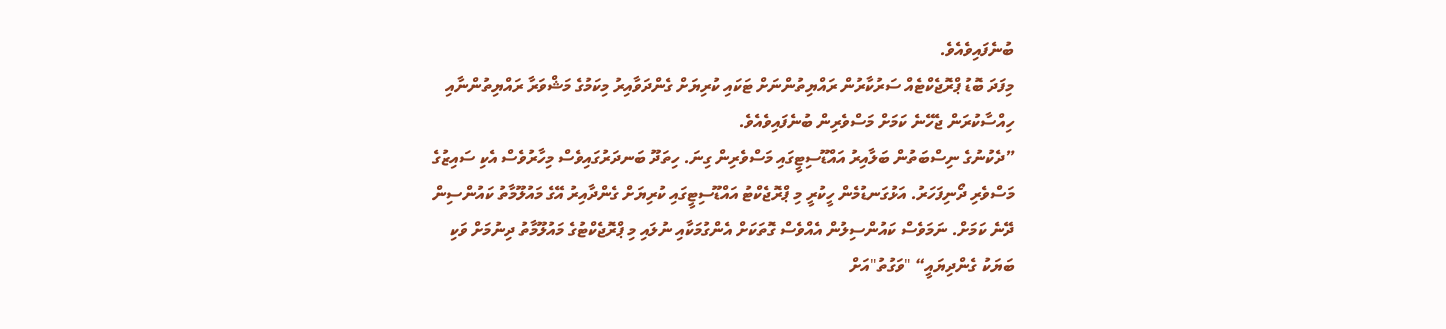ބުނެފައިވެއެވެ.
މިފަދަ ބޮޑު ޕްރޮޖެކްޓެއް ސަރުކާރުން ރައްޔިތުންނަށް ޓަކައި ކުރިޔަށް ގެންދަވާއިރު މިކަމުގެ މަޝްވަރާ ރައްޔިތުންނާއި ހިއްސާކުރަން ޖެހޭނެ ކަމަށް މަސްވެރިން ބުނެފައިވެއެވެ.
”ދެކުނުގެ ނިސްބަތުން ބަލާއިރު އައްޑޫސިޓީގައި މަސްވެރިން ގިނަ. ހިތަދޫ ބަނދަރުގައިވެސް މިހާރުވެސް އެކި ސައިޒުގެ މަސްވެރި ދޯނިފަހަރު. އަޅުގަނޑުމެން ހީކުރީ މި ޕްރޮޖެކްޓު އައްޑޫސިޓީގައި ކުރިޔަށް ގެންދާއިރު އޭގެ މައުލޫމާތު ކައުންސިން ދޭނެ ކަމަށް. ނަމަވެސް ކައުންސިލުން އެއްވެސް ގޮތަކަށް އެންގުމަކާއި ނުލައި މި ޕްރޮޖެކްޓުގެ މައުލޫމާތު ދިނުމަށް ވަކި ބަޔަކު ގެންދިޔައީ“ "ވަގުތު"އަށް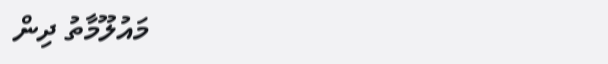މައުލޫމާތު ދިން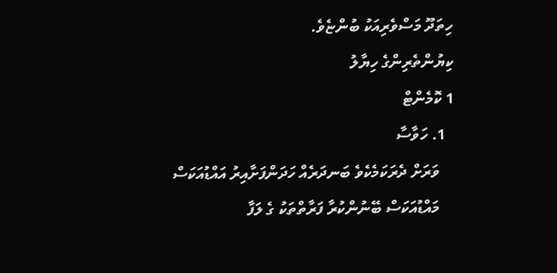ހިތަދޫ މަސްވެރިއަކު ބުންޏެވެ.
ކިޔުންތެރިންގެ ހިޔާލު
1 ކޮމެންޓް
  1. ހަވާސާ
    ވަރަށް ދެރަކަމެކެވެ ބަނދަރެއް ހަދަންފަށާއިރު އައްޑުއަކަސް
    މައްޑުއަކަސް ބޭނުންކުރާ ފަރާތްތަކު ގެ ލަފާ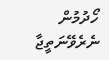ހޯދުމުން ނެރެވޭނަތީޖާ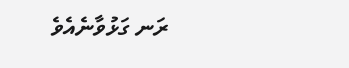ރަނ ގަޅުވާނެއެވެ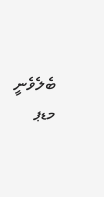ބެލެވެނީ މޑޕ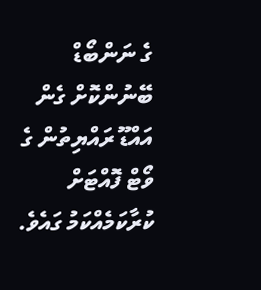ގެ ނަންބޯޑް ބޭނުންކޮށް ގެން އައްޑޫ ރައްޔިތުން ގެ ވޯޓް ފޮއްޓަށް ކުރާކަމެއްކަމު ގައެވެ.